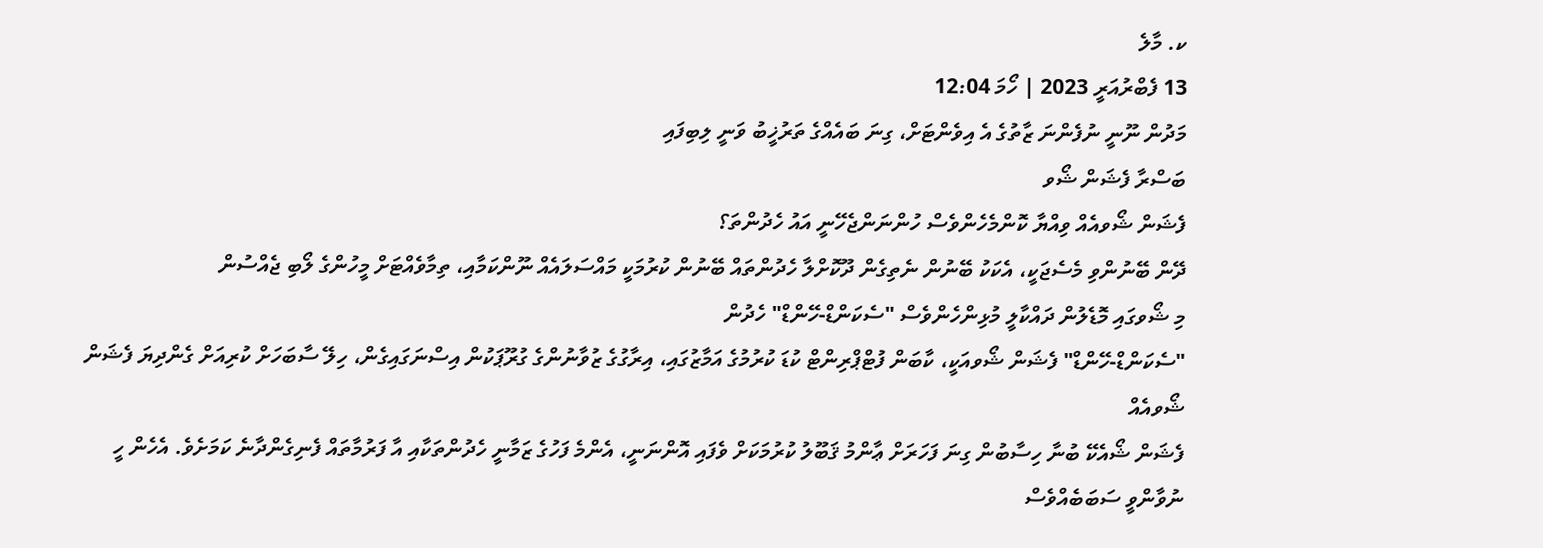ކ. މާލެ
13 ފެބްރުއަރީ 2023 | ހޯމަ 12:04
މަދުން ނޫނީ ނުފެންނަ ޒާތުގެ އެ އިވެންޓަށް، ގިނަ ބައެއްގެ ތަރުޚީބު ވަނީ ލިބިފައި
ބަސްރާ ފެޝަން ޝޯވ
ފެޝަން ޝޯވއެއް ވިއްޔާ ކޮންމެހެންވެސް ހުންނަންޖެހޭނީ އައު ހެދުންތަ؟
ދޭން ބޭނުންވި މެސެޖަކީ، އެކަކު ބޭނުން ނެތިގެން ދޫކޮށްލާ ހެދުންތައް ބޭނުން ކުރުމަކީ މައްސަލައެއް ނޫންކަމާއި، ތިމާވެއްޓަށް މީހުންގެ ލޯބި ޖެއްސުން
މި ޝޯވގައި މޮޑެލުން ދައްކާލީ މުޅިންހެންވެސް "ސެކަންޑް-ހޭންޑް" ހެދުން
"ސެކަންޑް-ހޭންޑް" ފެޝަން ޝޯވއަކީ، ކާބަން ފުޓްޕްރިންޓް ކުޑަ ކުރުމުގެ އަމާޒުގައި، އިރާގުގެ ޒުވާނުންގެ ގުރޫޕަކުން އިސްނަގައިގެން، ހިލޭ ސާބަހަށް ކުރިއަށް ގެންދިޔަ ފެޝަން ޝޯވއެއް
ފެޝަން ޝޯއެކޭ ބުނާ ހިސާބުން ގިނަ ފަހަރަށް ޢާންމު ޤަބޫލު ކުރުމަކަށް ވެފައި އޮންނަނީ، އެންމެ ފަހުގެ ޒަމާނީ ހެދުންތަކާއި އާ ފަރުމާތައް ފެނިގެންދާނެ ކަމަށެވެ. އެހެން ހީ ނުވާންވީ ސަބަބެއްވެސް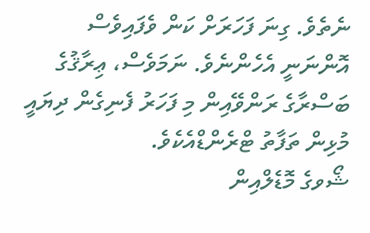ނެތެވެ. ގިނަ ފަހަރަށް ކަން ވެފައިވެސް އޮންނަނީ އެހެންނެވެ. ނަމަވެސް، ޢިރާޤުގެ ބަސްރާގެ ރަންވޭއިން މި ފަހަރު ފެނިގެން ދިޔައީ މުޅިން ތަފާތު ޓްރެންޑްއެކެވެ.
ޝޯވގެ މޮޑެލްއިން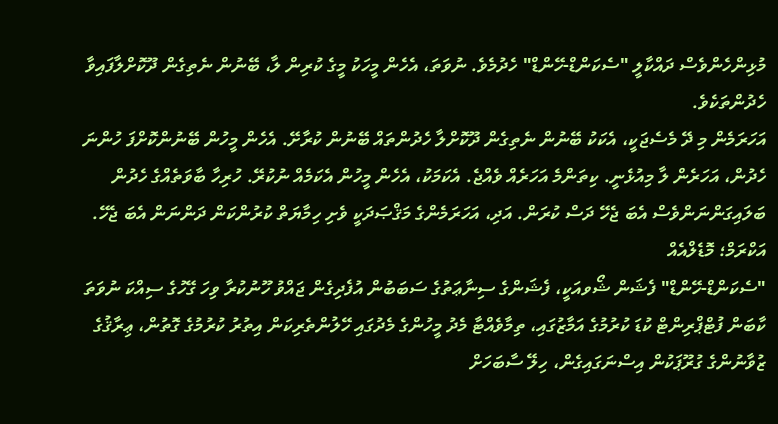މުޅިންހެންވެސް ދައްކާލީ "ސެކަންޑް-ހޭންޑް" ހެދުމެވެ. ނުވަތަ، އެހެން މީހަކު މީގެ ކުރިން ލާ، ބޭނުން ނެތިގެން ދޫކޮށްލާފައިވާ ހެދުންތަކެވެ.
އަހަރަމެން މި ދޭ މެސެޖަކީ، އެކަކު ބޭނުން ނެތިގެން ދޫކޮށްލާ ހެދުންތައް ބޭނުން ކުރާށޭ. އެހެން މީހުން ބޭނުންކޮށްފަ ހުންނަ ހެދުން، އަހަރެން ލާ މިއުޅެނީ. ކިތަންމެ އަހަރެއް ވެއްޖެ. އެކަމަކު، އެހެން މީހުން އެކަމެއް ނުކުރޭ. ހުރިހާ ބާވަތެއްގެ ހެދުން ބަލައިގަންނަންވެސް އެބަ ޖެހޭ ދަސް ކުރަން. އަދި، އަހަރަމެންގެ މަޤްޞަދަކީ ވެށި ހިމާޔަތް ކުރުންކަން ދަންނަން އެބަ ޖެހޭ.
އަކްރަމް؛ މޮޑެލްއެއް
"ސެކަންޑް-ހޭންޑް" ފެޝަން ޝޯވއަކީ، ފެޝަންގެ ސިނާޢަތުގެ ސަބަބުން އުފެދިގެން ޖައްވު ހޫނުކުރާ ވިހަ ގޭހުގެ ސިއްކަ ނުވަތަ ކާބަން ފުޓްޕްރިންޓް ކުޑަ ކުރުމުގެ އަމާޒުގައި، ތިމާވެއްޓާ މެދު މީހުންގެ މެދުގައި ހޭލުންތެރިކަން އިތުރު ކުރުމުގެ ގޮތުން، ޢިރާޤުގެ ޒުވާނުންގެ ގުރޫޕަކުން އިސްނަގައިގެން، ހިލޭ ސާބަހަށް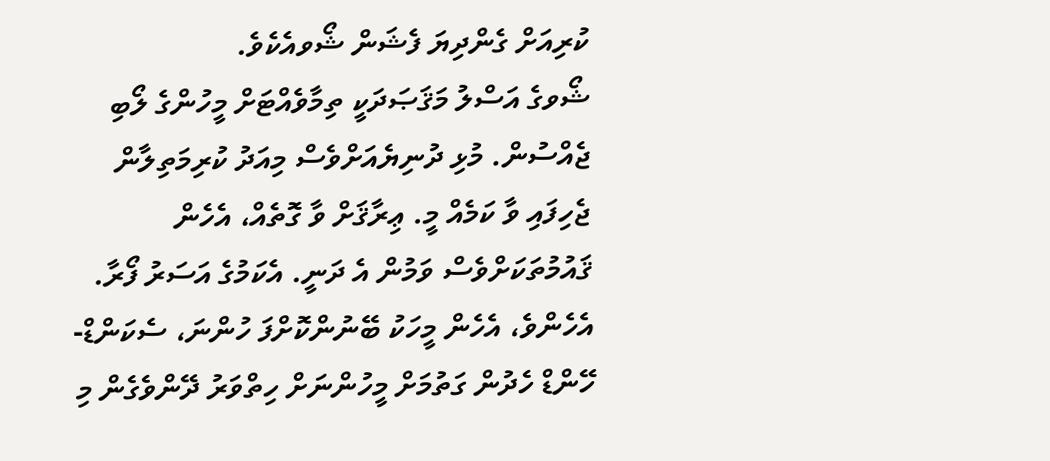ކުރިއަށް ގެންދިޔަ ފެޝަން ޝޯވއެކެވެ.
ޝޯވގެ އަސްލު މަޤަޞަދަކީ ތިމާވެއްޓަށް މީހުންގެ ލޯބި ޖެއްސުން. މުޅި ދުނިޔެއަށްވެސް މިއަދު ކުރިމަތިލާން ޖެހިފައި ވާ ކަމެއް މީ. ޢިރާޤަށް ވާ ގޮތެއް، އެހެން ޤައުމުތަކަށްވެސް ވަމުން އެ ދަނީ. އެކަމުގެ އަސަރު ފޯރާ. އެހެންވެ، އެހެން މީހަކު ބޭނުންކޮށްފަ ހުންނަ، ސެކަންޑް-ހޭންޑް ހެދުން ގަތުމަށް މީހުންނަށް ހިތްވަރު ދޭންވެގެން މި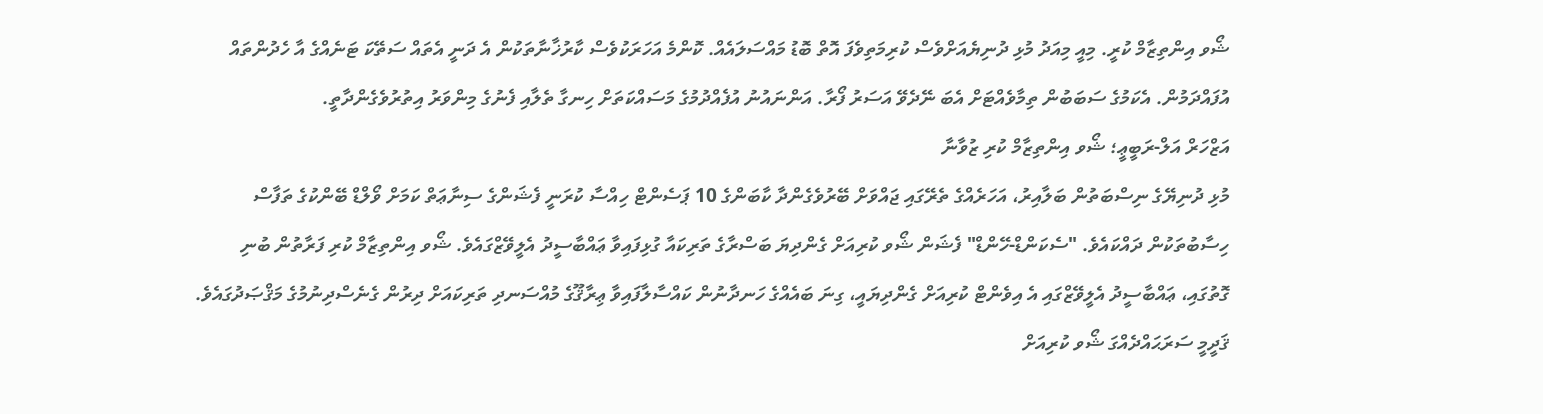ޝޯވ އިންތިޒާމް ކުރީ. މިއީ މިއަދު މުޅި ދުނިޔެއަށްވެސް ކުރިމަތިވެފަ އޮތް ބޮޑު މައްސަލައެއް. ކޮންމެ އަހަރަކުވެސް ކާރުޚާނާތަކުން އެ ދަނީ އެތައް ސަތޭކަ ޓަނެއްގެ އާ ހެދުންތައް އުފައްދަމުން. އެކަމުގެ ސަބަބުން ތިމާވެއްޓަށް އެބަ ނޭދެވޭ އަސަރު ފޯރާ. އަންނައުނު އުފެއްދުމުގެ މަސައްކަތަށް ހިނގާ ތެލާއި ފެނުގެ މިންވަރު އިތުރުވެގެންދާތީ.
އަޒްހަރް އަލް-ރަބީޢީ؛ ޝޯވ އިންތިޒާމް ކުރި ޒުވާނާ
މުޅި ދުނިޔޭގެ ނިސްބަތުން ބަލާއިރު، އަހަރެއްގެ ތެރޭގައި ޖައްވަށް ބޭރުވެގެންދާ ކާބަންގެ 10 ޕަސެންޓް ހިއްސާ ކުރަނީ ފެޝަންގެ ސިނާޢަތް ކަމަށް ވޯލްޑް ބޭންކުގެ ތަފާސް ހިސާބުތަކުން ދައްކައެވެ. "ސެކަންޑް-ހޭންޑް" ފެޝަން ޝޯވ ކުރިއަށް ގެންދިޔަ ބަސްރާގެ ތަރިކައާ ގުޅިފައިވާ ޢައްބާސީދު އެލީވޭޒްގައެވެ. ޝޯވ އިންތިޒާމް ކުރި ފަރާތުން ބުނި ގޮތުގައި، ޢައްބާސީދު އެލީވޭޒްގައި އެ އިވެންޓް ކުރިއަށް ގެންދިޔައީ، ގިނަ ބައެއްގެ ހަނދާނުން ކައްސާލާފައިވާ ޢިރާޤޫގެ މުއްސަނދި ތަރިކައަށް ދިރުން ގެނެސްދިނުމުގެ މަޤްޞަދުގައެވެ.
ޤަދީމީ ސަރަޙައްދެއްގަ ޝޯވ ކުރިއަށް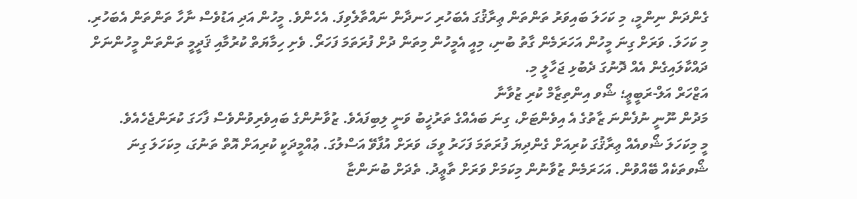ގެންދަން ނިންމީ، މި ކަހަލަ ބައިވަރު ތަންތަން ޢިރާޤުގަ އެބަހުރި ހަނދާން ނައްތާލެވިފަ. އެހެންވެ. މީހުން އަދި އަޑުވެސް ނާހާ ތަންތަން އެބަހުރި. މި ކަހަލަ. ވަރަށް ގިނަ މީހުން އަހަރަމެން ގާތު ބުނި، މިއީ އެމީހުން މިތަން ދުށް ފުރަތަމަ ފަހަރޯ. ވެށި ހިމާޔަތް ކުރުމާއި ޤަދީމީ ތަންތަން މީހުންނަށް ދައްކާލައިގެން އެއް ދޮނުގަ ދެބުޅި ޖަހާލީ މި.
އަޒްހަރް އަލް-ރަބީޢީ؛ ޝޯވ އިންތިޒާމް ކުރި ޒުވާނާ
މަދުން ނޫނީ ނުފެންނަ ޒާތުގެ އެ އިވެންޓަށް، ގިނަ ބައެއްގެ ތަރުޚީބު ވަނީ ލިބިފައެވެ. ޒުވާނުންގެ ބައިވެރިވުންވެސް ފާހަގަ ކުރަންޖެހެއެވެ.
މީ މިކަހަލަ ޝޯވއެއް ޢިރާޤުގަ ކުރިއަށް ގެންދިޔަ ފުރަތަމަ ފަހަރު ވީމަ، ވަރަށް އުފާވޭ އަސްލުގަ. ޢުއްމީދަކީ ކުރިއަށް އޮތް ތަނުގަ، މިކަހަލަ ގިނަ ޝޯވތަކެއް ބޭއްވުން. އަހަރަމެން ޒުވާނުން މިކަމަށް ވަރަށް ތާޢީދު. ތެދަށް ބުނަންޏާ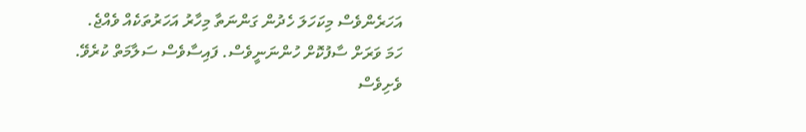އަހަރެންވެސް މިކަހަލަ ހެދުން ގަންނަތާ މިހާރު އަހަރުތަކެއް ވެއްޖެ. ހަމަ ވަރަށް ސާފުކޮށް ހުންނަނީވެސް. ފައިސާވެސް ސަލާމަތް ކުރެވޭ. ވެށިވެސް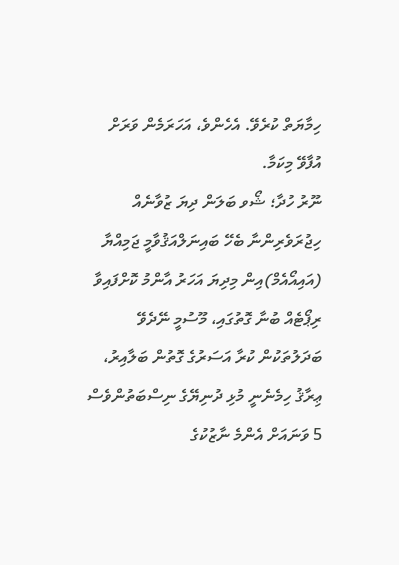ހިމާޔަތް ކުރެވޭ. އެހެންވެ، އަހަރަމެން ވަރަށް އުފާވޭ މިކަމާ.
ނޫރު ހުދާ؛ ޝޯވ ބަލަން ދިޔަ ޒުވާނެއް
ހިޖުރަވެރިންނާ ބެހޭ ބައިނަލްއަޤުވާމީ ޖަމިއްޔާ (އައިއޯއެމް)އިން މިދިޔަ އަހަރު އާންމު ކޮށްފައިވާ ރިޕޯޓެއް ބުނާ ގޮތުގައި، މޫސުމީ ނޭދެވޭ ބަދަލުތަކުން ކުރާ އަސަރުގެ ގޮތުން ބަލާއިރު، ޢިރާޤު ހިމެނެނީ މުޅި ދުނިޔޭގެ ނިސްބަތުންވެސް 5 ވަނައަށް އެންމެ ނާޒުކުގެ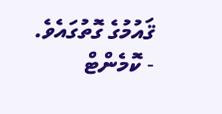ޤައުމުގެ ގޮތުގައެވެ.
- ކޮމެންޓް